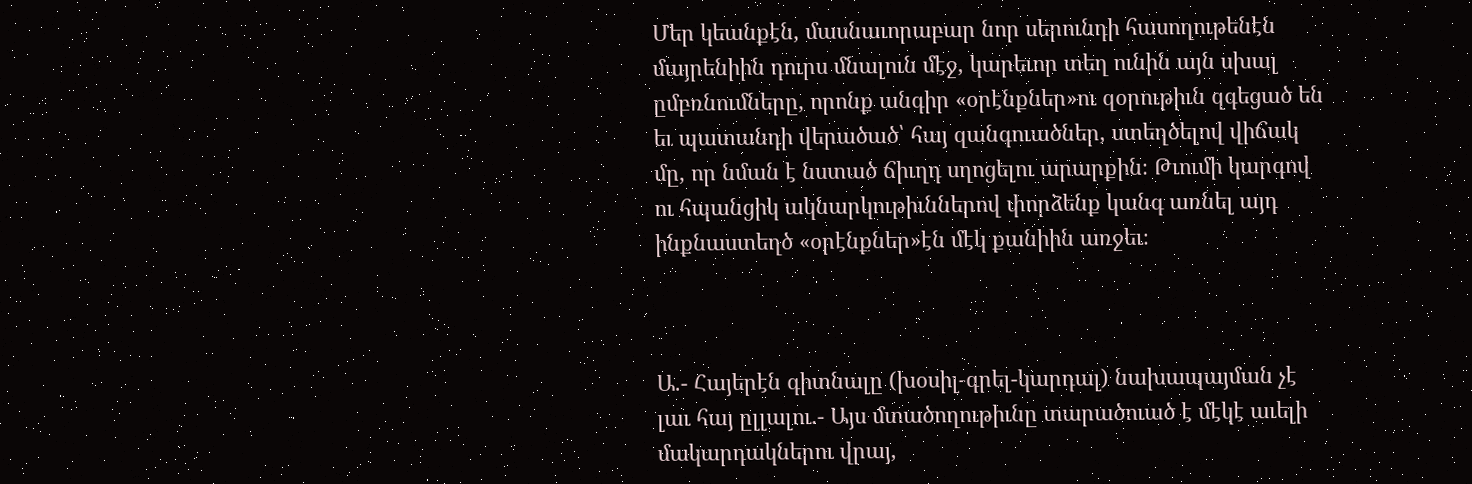Մեր կեանքէն, մասնաւորաբար նոր սերունդի հասողութենէն մայրենիին դուրս մնալուն մէջ, կարեւոր տեղ ունին այն սխալ ըմբռնումները, որոնք անգիր «օրէնքներ»ու զօրութիւն զգեցած են եւ պատանդի վերածած՝ հայ զանգուածներ, ստեղծելով վիճակ մը, որ նման է նստած ճիւղդ սղոցելու արարքին։ Թւումի կարգով ու հպանցիկ ակնարկութիւններով փորձենք կանգ առնել այդ ինքնաստեղծ «օրէնքներ»էն մէկ քանիին առջեւ։



Ա.- Հայերէն գիտնալը (խօսիլ-գրել-կարդալ) նախապայման չէ լաւ հայ ըլլալու.- Այս մտածողութիւնը տարածուած է մէկէ աւելի մակարդակներու վրայ,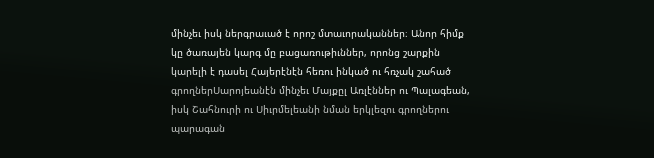մինչեւ իսկ ներգրաւած է որոշ մտաւորականներ։ Անոր հիմք կը ծառայեն կարգ մը բացառութիւններ, որոնց շարքին կարելի է դասել Հայերէնէն հեռու ինկած ու հռչակ շահած գրողներՍարոյեանէն մինչեւ Մայքըլ Առլէններ ու Պալագեան, իսկ Շահնուրի ու Սիւրմելեանի նման երկլեզու գրողներու պարագան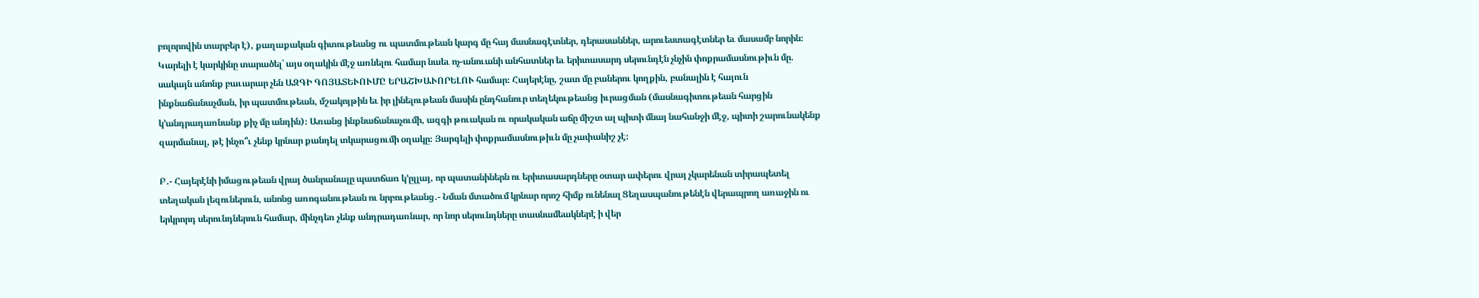բոլորովին տարբեր է), քաղաքական գիտութեանց ու պատմութեան կարգ մը հայ մասնագէտներ, դերասաններ, արուեստագէտներ եւ մասամբ նորին։ Կարելի է կարկինը տարածել՝ այս օղակին մէջ առնելու համար նաեւ ոչ-անուանի անհատներ եւ երիտասարդ սերունդէն չնչին փոքրամասնութիւն մը. սակայն անոնք բաւարար չեն ԱԶԳԻ ԳՈՅԱՏԵՒՈՒՄԸ ԵՐԱՇԽԱՒՈՐԵԼՈՒ համար։ Հայերէնը, շատ մը բաներու կողքին, բանալին է հայուն ինքնաճանաչման, իր պատմութեան, մշակոյթին եւ իր լինելութեան մասին ընդհանուր տեղեկութեանց իւրացման (մասնագիտութեան հարցին կ’անդրադառնանք քիչ մը անդին)։ Առանց ինքնաճանաչումի, ազգի թուական ու որակական աճը միշտ ալ պիտի մնայ նահանջի մէջ, պիտի շարունակենք զարմանալ, թէ ինչո՞ւ չենք կրնար քանդել տկարացումի օղակը։ Յարգելի փոքրամասնութիւն մը չափանիշ չէ։

Բ.- Հայերէնի իմացութեան վրայ ծանրանալը պատճառ կ’ըլլայ, որ պատանիներն ու երիտասարդները օտար ափերու վրայ չկարենան տիրապետել տեղական լեզուներուն, անոնց առոգանութեան ու նրբութեանց.- Նման մտածում կրնար որոշ հիմք ունենալ Ցեղասպանութենէն վերապրող առաջին ու երկրորդ սերունդներուն համար, մինչդեռ չենք անդրադառնար, որ նոր սերունդները տասնամեակներէ ի վեր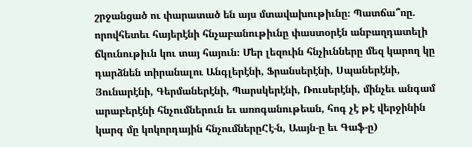շրջանցած ու փարատած են այս մտավախութիւնը։ Պատճա՞ռը. որովհետեւ հայերէնի հնչաբանութիւնը փաստօրէն անբաղդատելի ճկունութիւն կու տայ հայուն։ Մեր լեզուին հնչիւնները մեզ կարող կը դարձնեն տիրանալու Անգլերէնի, Ֆրանսերէնի, Սպաներէնի, Յունարէնի, Գերմաներէնի, Պարսկերէնի, Ռուսերէնի, մինչեւ անգամ արաբերէնի հնչումներուն եւ առոգանութեան, հոգ չէ թէ վերջինին կարգ մը կոկորդային հնչումներըՀէ-ն, Աայն-ը եւ Գաֆ-ը)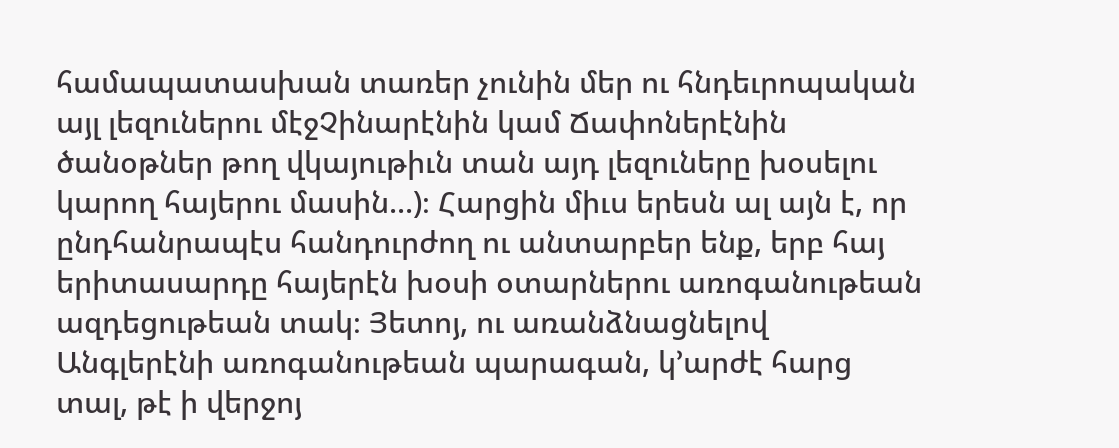համապատասխան տառեր չունին մեր ու հնդեւրոպական այլ լեզուներու մէջՉինարէնին կամ Ճափոներէնին ծանօթներ թող վկայութիւն տան այդ լեզուները խօսելու կարող հայերու մասին...)։ Հարցին միւս երեսն ալ այն է, որ ընդհանրապէս հանդուրժող ու անտարբեր ենք, երբ հայ երիտասարդը հայերէն խօսի օտարներու առոգանութեան ազդեցութեան տակ։ Յետոյ, ու առանձնացնելով Անգլերէնի առոգանութեան պարագան, կ’արժէ հարց տալ, թէ ի վերջոյ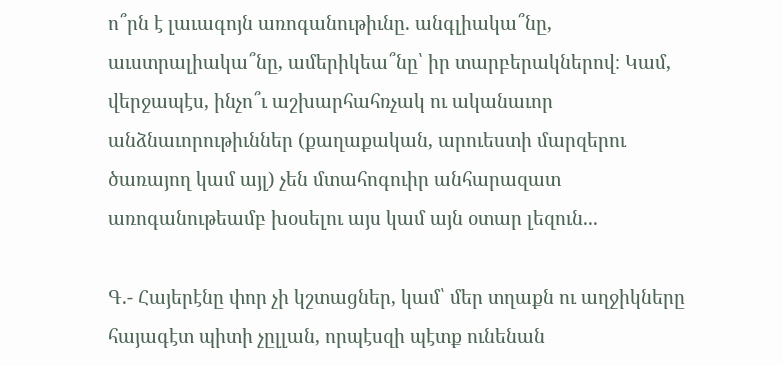ո՞րն է լաւագոյն առոգանութիւնը. անգլիակա՞նը, աւստրալիակա՞նը, ամերիկեա՞նը՝ իր տարբերակներով։ Կամ, վերջապէս, ինչո՞ւ աշխարհահռչակ ու ականաւոր անձնաւորութիւններ (քաղաքական, արուեստի մարզերու ծառայող կամ այլ) չեն մտահոգուիր անհարազատ առոգանութեամբ խօսելու այս կամ այն օտար լեզուն...

Գ.- Հայերէնը փոր չի կշտացներ, կամ՝ մեր տղաքն ու աղջիկները հայագէտ պիտի չըլլան, որպէսզի պէտք ունենան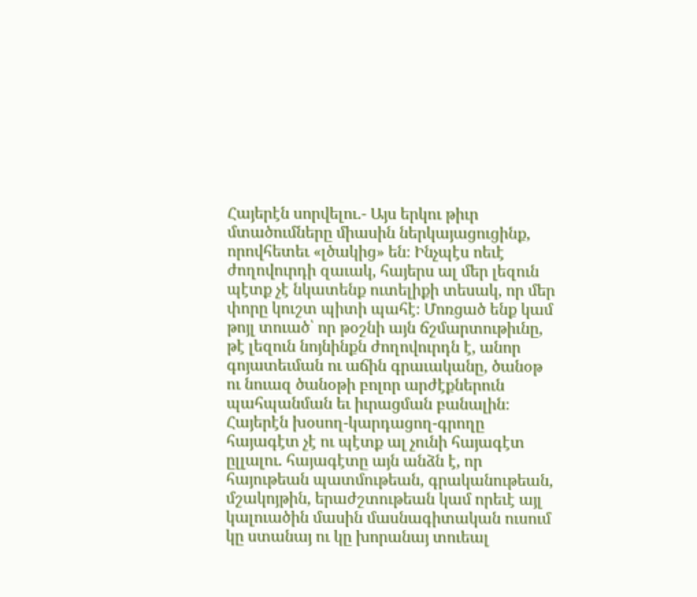Հայերէն սորվելու.- Այս երկու թիւր մտածումները միասին ներկայացուցինք, որովհետեւ «լծակից» են։ Ինչպէս ոեւէ ժողովուրդի զաւակ, հայերս ալ մեր լեզուն պէտք չէ նկատենք ուտելիքի տեսակ, որ մեր փորը կուշտ պիտի պահէ։ Մոռցած ենք կամ թոյլ տուած՝ որ թօշնի այն ճշմարտութիւնը, թէ լեզուն նոյնինքն ժողովուրդն է, անոր գոյատեւման ու աճին գրաւականը, ծանօթ ու նուազ ծանօթի բոլոր արժէքներուն պահպանման եւ իւրացման բանալին։ Հայերէն խօսող-կարդացող-գրողը հայագէտ չէ ու պէտք ալ չունի հայագէտ ըլլալու. հայագէտը այն անձն է, որ հայութեան պատմութեան, գրականութեան, մշակոյթին, երաժշտութեան կամ որեւէ այլ կալուածին մասին մասնագիտական ուսում կը ստանայ ու կը խորանայ տուեալ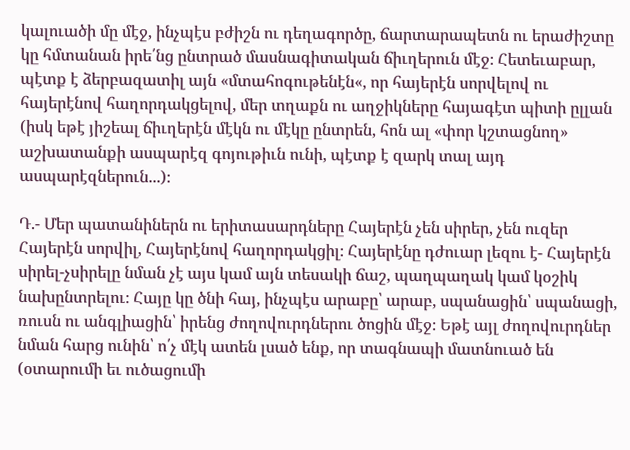կալուածի մը մէջ, ինչպէս բժիշն ու դեղագործը, ճարտարապետն ու երաժիշտը կը հմտանան իրե՛նց ընտրած մասնագիտական ճիւղերուն մէջ։ Հետեւաբար, պէտք է ձերբազատիլ այն «մտահոգութենէն«, որ հայերէն սորվելով ու հայերէնով հաղորդակցելով, մեր տղաքն ու աղջիկները հայագէտ պիտի ըլլան (իսկ եթէ յիշեալ ճիւղերէն մէկն ու մէկը ընտրեն, հոն ալ «փոր կշտացնող» աշխատանքի ասպարէզ գոյութիւն ունի, պէտք է զարկ տալ այդ ասպարէզներուն...)։

Դ.- Մեր պատանիներն ու երիտասարդները Հայերէն չեն սիրեր, չեն ուզեր Հայերէն սորվիլ, Հայերէնով հաղորդակցիլ։ Հայերէնը դժուար լեզու է- Հայերէն սիրել-չսիրելը նման չէ այս կամ այն տեսակի ճաշ, պաղպաղակ կամ կօշիկ նախընտրելու։ Հայը կը ծնի հայ, ինչպէս արաբը՝ արաբ, սպանացին՝ սպանացի, ռուսն ու անգլիացին՝ իրենց ժողովուրդներու ծոցին մէջ։ Եթէ այլ ժողովուրդներ նման հարց ունին՝ ո՛չ մէկ ատեն լսած ենք, որ տագնապի մատնուած են (օտարումի եւ ուծացումի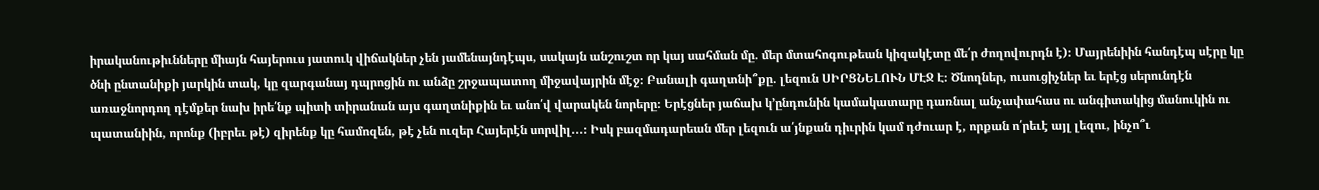իրականութիւնները միայն հայերուս յատուկ վիճակներ չեն յամենայնդէպս, սակայն անշուշտ որ կայ սահման մը. մեր մտահոգութեան կիզակէտը մե՛ր ժողովուրդն է)։ Մայրենիին հանդէպ սէրը կը ծնի ընտանիքի յարկին տակ, կը զարգանայ դպրոցին ու անձը շրջապատող միջավայրին մէջ։ Բանալի գաղտնի՞քը. լեզուն ՍԻՐՑՆԵԼՈՒՆ ՄԷՋ Է։ Ծնողներ, ուսուցիչներ եւ երէց սերունդէն առաջնորդող դէմքեր նախ իրե՛նք պիտի տիրանան այս գաղտնիքին եւ անո՛վ վարակեն նորերը։ Երէցներ յաճախ կ’ընդունին կամակատարը դառնալ անչափահաս ու անգիտակից մանուկին ու պատանիին, որոնք (իբրեւ թէ) զիրենք կը համոզեն, թէ չեն ուզեր Հայերէն սորվիլ...։ Իսկ բազմադարեան մեր լեզուն ա՛յնքան դիւրին կամ դժուար է, որքան ո՛րեւէ այլ լեզու, ինչո՞ւ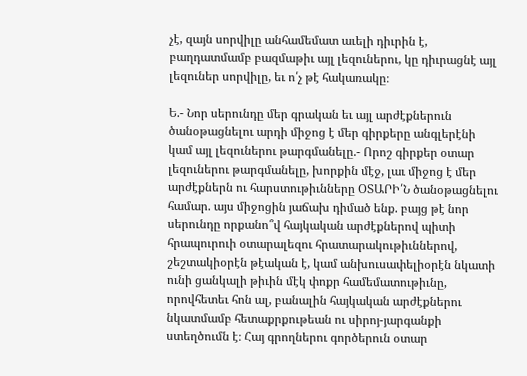չէ, զայն սորվիլը անհամեմատ աւելի դիւրին է, բաղդատմամբ բազմաթիւ այլ լեզուներու, կը դիւրացնէ այլ լեզուներ սորվիլը, եւ ո՛չ թէ հակառակը։

Ե.- Նոր սերունդը մեր գրական եւ այլ արժէքներուն ծանօթացնելու արդի միջոց է մեր գիրքերը անգլերէնի կամ այլ լեզուներու թարգմանելը.- Որոշ գիրքեր օտար լեզուներու թարգմանելը, խորքին մէջ, լաւ միջոց է մեր արժէքներն ու հարստութիւնները ՕՏԱՐԻ՛Ն ծանօթացնելու համար. այս միջոցին յաճախ դիմած ենք. բայց թէ նոր սերունդը որքանո՞վ հայկական արժէքներով պիտի հրապուրուի օտարալեզու հրատարակութիւններով, շեշտակիօրէն թէական է, կամ անխուսափելիօրէն նկատի ունի ցանկալի թիւին մէկ փոքր համեմատութիւնը, որովհետեւ հոն ալ, բանալին հայկական արժէքներու նկատմամբ հետաքրքութեան ու սիրոյ-յարգանքի ստեղծումն է։ Հայ գրողներու գործերուն օտար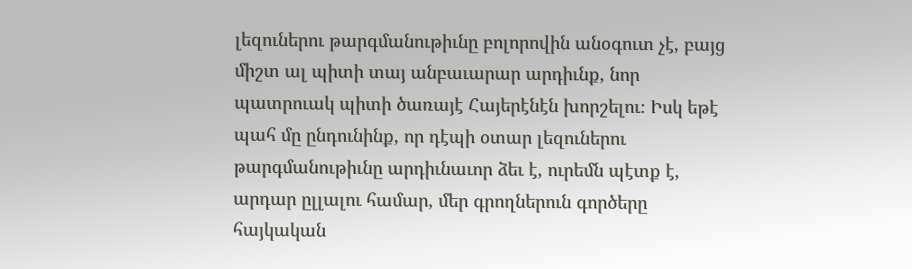լեզուներու թարգմանութիւնը բոլորովին անօգուտ չէ, բայց միշտ ալ պիտի տայ անբաւարար արդիւնք, նոր պատրուակ պիտի ծառայէ Հայերէնէն խորշելու։ Իսկ եթէ պահ մը ընդունինք, որ դէպի օտար լեզուներու թարգմանութիւնը արդիւնաւոր ձեւ է, ուրեմն պէտք է, արդար ըլլալու համար, մեր գրողներուն գործերը հայկական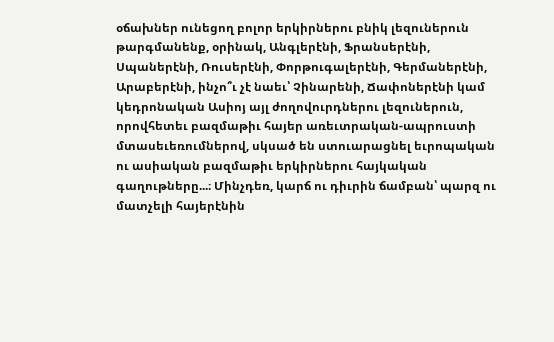օճախներ ունեցող բոլոր երկիրներու բնիկ լեզուներուն թարգմանենք, օրինակ, Անգլերէնի, Ֆրանսերէնի, Սպաներէնի, Ռուսերէնի, Փորթուգալերէնի, Գերմաներէնի, Արաբերէնի, ինչո՞ւ չէ նաեւ՝ Չինարենի, Ճափոներէնի կամ կեդրոնական Ասիոյ այլ ժողովուրդներու լեզուներուն, որովհետեւ բազմաթիւ հայեր առեւտրական-ապրուստի մտասեւեռումներով, սկսած են ստուարացնել եւրոպական ու ասիական բազմաթիւ երկիրներու հայկական գաղութները...։ Մինչդեռ, կարճ ու դիւրին ճամբան՝ պարզ ու մատչելի հայերէնին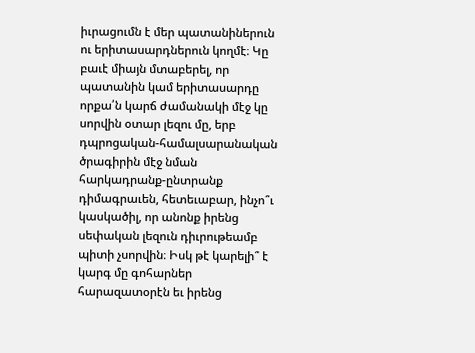իւրացումն է մեր պատանիներուն ու երիտասարդներուն կողմէ։ Կը բաւէ միայն մտաբերել, որ պատանին կամ երիտասարդը որքա՛ն կարճ ժամանակի մէջ կը սորվին օտար լեզու մը, երբ դպրոցական-համալսարանական ծրագիրին մէջ նման հարկադրանք-ընտրանք դիմագրաւեն, հետեւաբար, ինչո՞ւ կասկածիլ, որ անոնք իրենց սեփական լեզուն դիւրութեամբ պիտի չսորվին։ Իսկ թէ կարելի՞ է կարգ մը գոհարներ հարազատօրէն եւ իրենց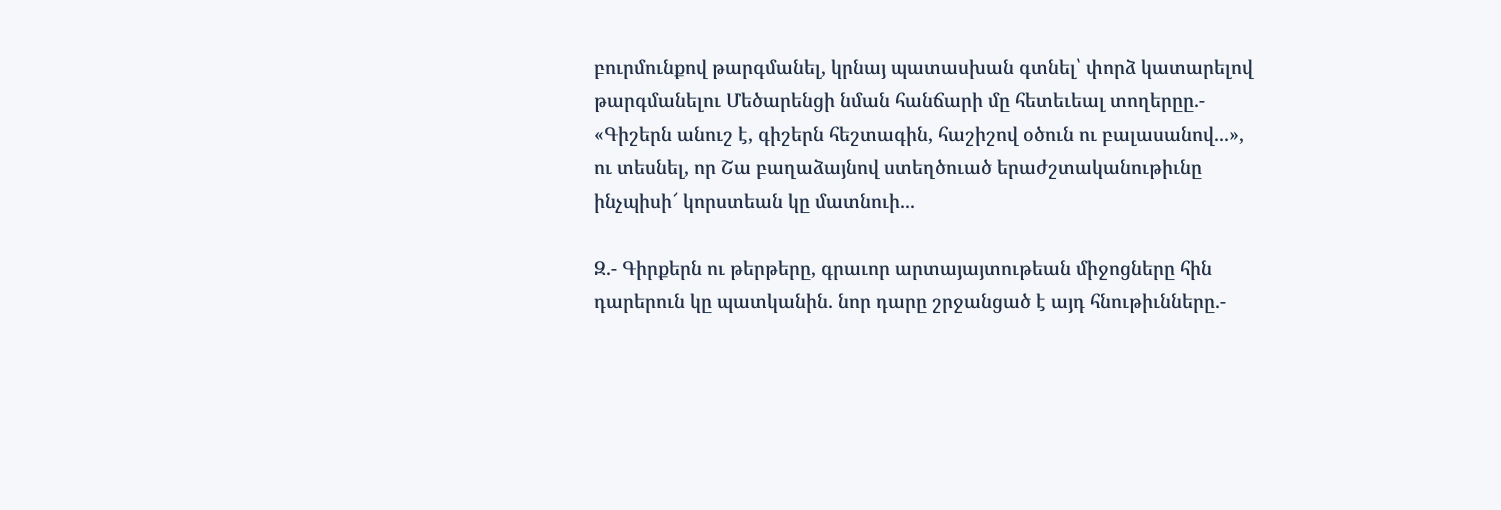բուրմունքով թարգմանել, կրնայ պատասխան գտնել՝ փորձ կատարելով թարգմանելու Մեծարենցի նման հանճարի մը հետեւեալ տողերըը.- «Գիշերն անուշ է, գիշերն հեշտագին, հաշիշով օծուն ու բալասանով...», ու տեսնել, որ Շա բաղաձայնով ստեղծուած երաժշտականութիւնը ինչպիսի՜ կորստեան կը մատնուի...

Զ.- Գիրքերն ու թերթերը, գրաւոր արտայայտութեան միջոցները հին դարերուն կը պատկանին. նոր դարը շրջանցած է այդ հնութիւնները.-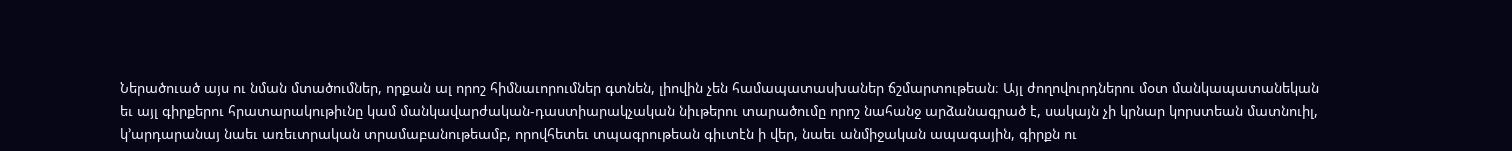Ներածուած այս ու նման մտածումներ, որքան ալ որոշ հիմնաւորումներ գտնեն, լիովին չեն համապատասխաներ ճշմարտութեան։ Այլ ժողովուրդներու մօտ մանկապատանեկան եւ այլ գիրքերու հրատարակութիւնը կամ մանկավարժական-դաստիարակչական նիւթերու տարածումը որոշ նահանջ արձանագրած է, սակայն չի կրնար կորստեան մատնուիլ, կ’արդարանայ նաեւ առեւտրական տրամաբանութեամբ, որովհետեւ տպագրութեան գիւտէն ի վեր, նաեւ անմիջական ապագային, գիրքն ու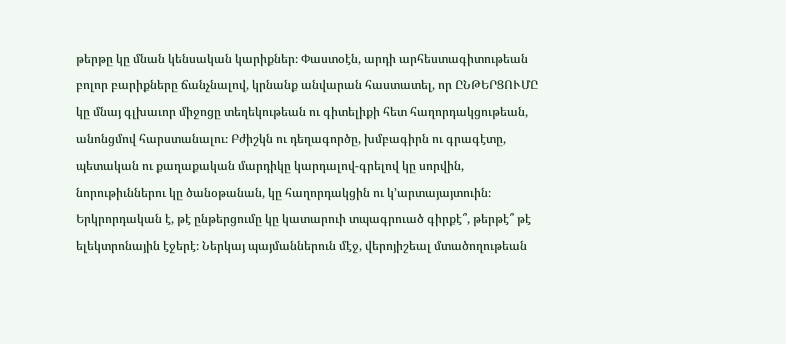թերթը կը մնան կենսական կարիքներ։ Փաստօէն, արդի արհեստագիտութեան բոլոր բարիքները ճանչնալով, կրնանք անվարան հաստատել, որ ԸՆԹԵՐՑՈՒՄԸ կը մնայ գլխաւոր միջոցը տեղեկութեան ու գիտելիքի հետ հաղորդակցութեան, անոնցմով հարստանալու։ Բժիշկն ու դեղագործը, խմբագիրն ու գրագէտը, պետական ու քաղաքական մարդիկը կարդալով-գրելով կը սորվին, նորութիւններու կը ծանօթանան, կը հաղորդակցին ու կ’արտայայտուին։ Երկրորդական է, թէ ընթերցումը կը կատարուի տպագրուած գիրքէ՞, թերթէ՞ թէ ելեկտրոնային էջերէ։ Ներկայ պայմաններուն մէջ, վերոյիշեալ մտածողութեան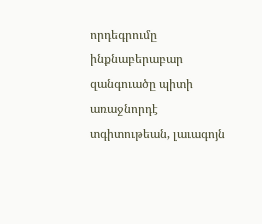որդեգրումը ինքնաբերաբար զանգուածը պիտի առաջնորդէ տգիտութեան, լաւագոյն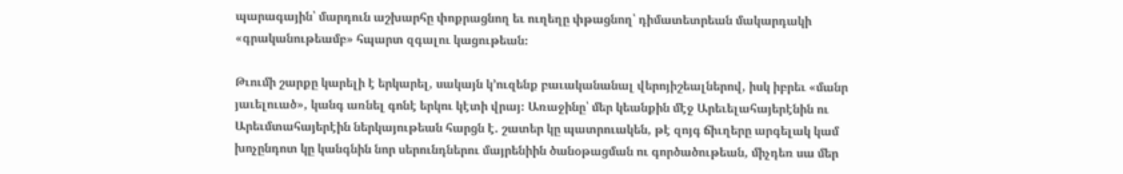պարագային՝ մարդուն աշխարհը փոքրացնող եւ ուղեղը փթացնող՝ դիմատետրեան մակարդակի «գրականութեամբ» հպարտ զգալու կացութեան։

Թւումի շարքը կարելի է երկարել, սակայն կ’ուզենք բաւականանալ վերոյիշեալներով, իսկ իբրեւ «մանր յաւելուած», կանգ առնել գոնէ երկու կէտի վրայ։ Առաջինը՝ մեր կեանքին մէջ Արեւելահայերէնին ու Արեւմտահայերէին ներկայութեան հարցն է. շատեր կը պատրուակեն, թէ զոյգ ճիւղերը արգելակ կամ խոչընդոտ կը կանգնին նոր սերունդներու մայրենիին ծանօթացման ու գործածութեան, միչդեռ սա մեր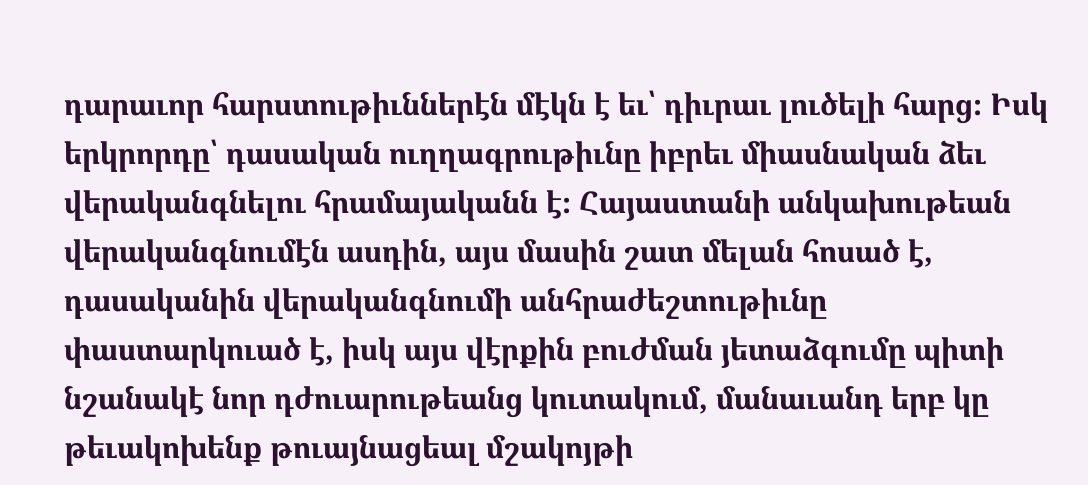դարաւոր հարստութիւններէն մէկն է եւ՝ դիւրաւ լուծելի հարց։ Իսկ երկրորդը՝ դասական ուղղագրութիւնը իբրեւ միասնական ձեւ վերականգնելու հրամայականն է։ Հայաստանի անկախութեան վերականգնումէն ասդին, այս մասին շատ մելան հոսած է, դասականին վերականգնումի անհրաժեշտութիւնը փաստարկուած է, իսկ այս վէրքին բուժման յետաձգումը պիտի նշանակէ նոր դժուարութեանց կուտակում, մանաւանդ երբ կը թեւակոխենք թուայնացեալ մշակոյթի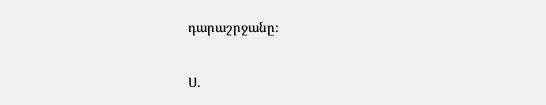դարաշրջանը։

Ս.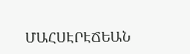ՄԱՀՍԷՐԷՃԵԱՆ